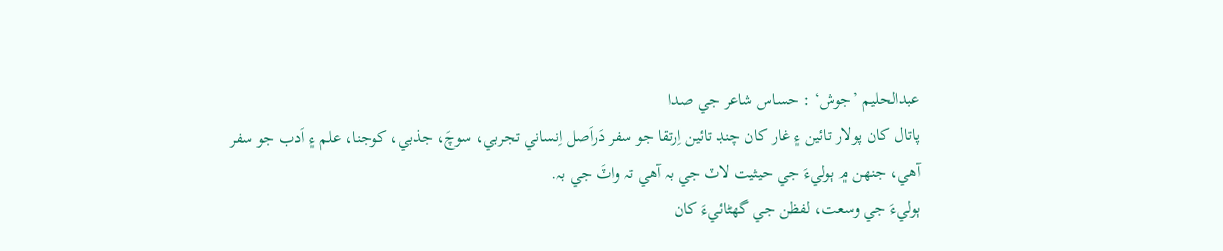عبدالحليم ’جوش‘ : حساس شاعر جي صدا
پاتال کان پولار تائين ۽ غار کان چنڊ تائين اِرتقا جو سفر دَراَصل اِنساني تجربي، سوچَ، جذبي، کوجنا، علم ۽ اَدب جو سفر آهي، جنھن ۾ ٻوليءَ جي حيثيت لاٽ جي بہ آهي تہ واٽَ جي بہ.
ٻوليءَ جي وسعت، لفظن جي گهڻائيءَ کان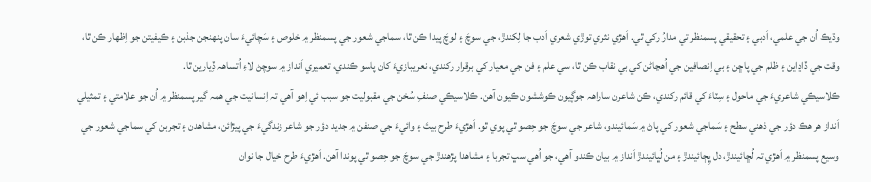وڌيڪ اُن جي علمي، اَدبي ۽ تحقيقي پسمنظر تي مدارُ رکي ٿي. اَهڙي نثري توڙي شعري اَدب جا لِکندڙ، جي سوچَ ۽ لوچَ پيدا ڪن ٿا، سماجي شعور جي پسمنظر ۾ خلوص ۽ سَچائيءَ سان پنھنجن جذبن ۽ ڪيفيتن جو اِظھار ڪن ٿا، وقت جي ڏاڍاين ۽ ظلم جي پاڇن ۽ بي اِنصافين جي اُهڃاڻن کي بي نقاب ڪن ٿا، سي علم ۽ فن جي معيار کي برقرار رکندي، نعريبازيءَ کان پاسو ڪندي، تعميري اَنداز ۾ سوچڻ لاءِ اُتساھہ ڏِيارين ٿا.
ڪلاسيڪي شاعريءَ جي ماحول ۽ سِٽاءَ کي قائم رکندي، ڪن شاعرن ساراھہ جوڳيون ڪوششون ڪيون آهن. ڪلاسيڪي صنفِ سُخن جي مقبوليت جو سبب ئي اِهو آهي تہ اِنسانيت جي همہ گير پسمنظر ۾ اُن جو علامتي ۽ تمثيلي اَنداز هر هڪ دؤر جي ذهني سطح ۽ سَماجي شعور کي پاڻ ۾ سَمائيندو، شاعر جي سوچَ جو حِصو ٿي پوي ٿو. اَهڙيءَ طرح بيتَ ۽ وائيءَ جي صنفن ۾ جديد دؤر جو شاعر زندگيءَ جي پيڙائن، مشاهدن ۽ تجربن کي سماجي شعور جي وسيع پسمنظر ۾ اَهڙي تہ لُڇائيندڙ، دل ڀِڄائيندڙ ۽ من لُڀائيندڙ اَنداز ۾ بيان ڪندو آهي، جو اُهي سڀ تجربا ۽ مشاهدا پڙهندڙ جي سوچَ جو حِصو ٿي پوندا آهن. اَهڙيءَ طرح خيال جا نوان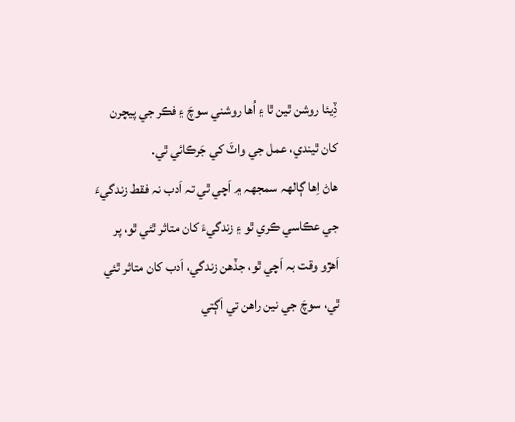ڏِيئا روشن ٿين ٿا ۽ اُها روشني سوچَ ۽ فڪر جي پيچرن کان ٿيندي، عمل جي واٽَ کي جَرڪائي ٿي.
هاڻ اِها ڳالھہ سمجهہ ۾ اَچي ٿي تہ اَدب نہ فقط زندگيءَ جي عڪاسي ڪري ٿو ۽ زندگيءَ کان متاثر ٿئي ٿو، پر اَهڙو وقت بہ اَچي ٿو، جڏهن زندگي، اَدب کان متاثر ٿئي ٿي، سوچَ جي نين راهن تي اَڳتي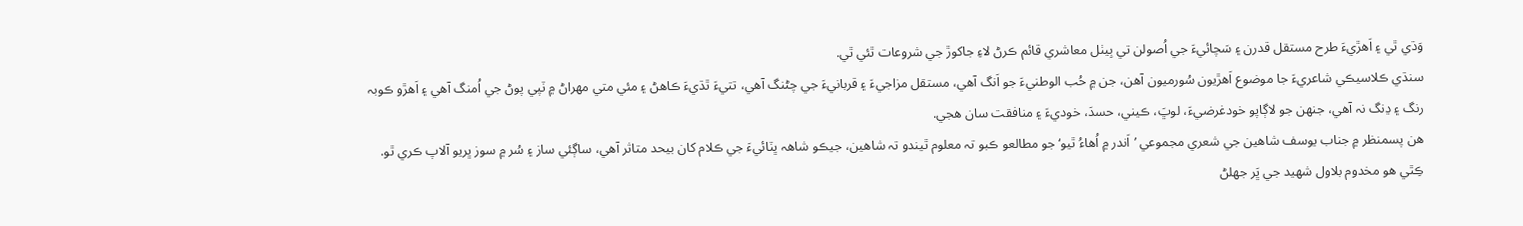وَڌي ٿي ۽ اَهڙيءَ طرح مستقل قدرن ۽ سَچائيءَ جي اُصولن تي بِيٺل معاشري قائم ڪرڻ لاءِ جاکوڙ جي شروعات ٿئي ٿي.
سنڌي ڪلاسيڪي شاعريءَ جا موضوع اَهڙيون سُورميون آهن، جن ۾ حُب الوطنيءَ جو اَنگ آهي، مستقل مزاجيءَ ۽ قربانيءَ جي چڻنگ آهي، تتيءَ ٿڌيءَ ڪاهڻ ۽ مئي متي مھراڻ ۾ ٽپي پوڻ جي اُمنگ آهي ۽ اَهڙو ڪوبہ رنگ ۽ ڍنگ نہ آهي، جنھن جو لاڳاپو خودغرضيءَ، لوڀَ، ڪيني، حسدَ، خوديءَ ۽ منافقت سان هجي.
هن پسمنظر ۾ جناب يوسف شاهين جي شعري مجموعي ’اَندر ۾ اُهاءُ ٿيو‘ جو مطالعو ڪبو تہ معلوم ٿيندو تہ شاهين، جيڪو شاھہ ڀٽائيءَ جي ڪلام کان بيحد متاثر آهي، ساڳئي ساز ۽ سُر ۾ سوز ڀريو آلاپ ڪري ٿو. ڪِٿي هو مخدوم بلاول شھيد جي ڀَر جهلڻ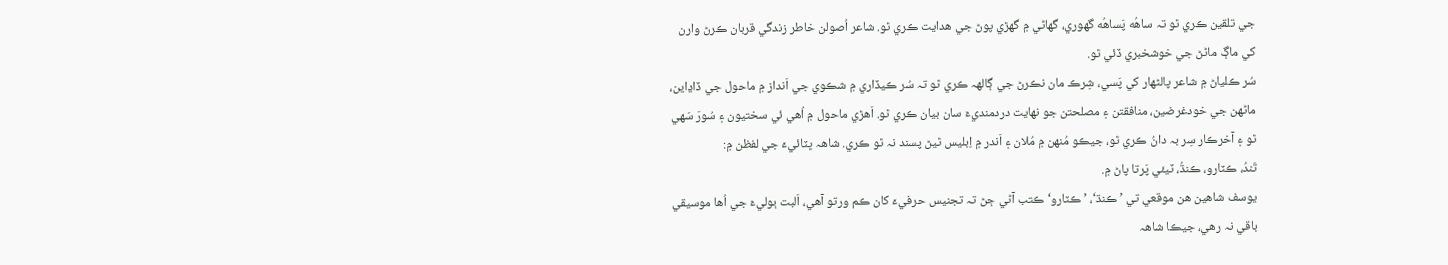جي تلقين ڪري ٿو تہ ساهُه پَساهُه گهوري، گهاڻي ۾ گهڙي پوڻ جي هدايت ڪري ٿو. شاعر اُصولن خاطر زندگي قربان ڪرڻ وارن کي ماڳ ماڻڻ جي خوشخبري ڏئي ٿو.
سُر ڪلياڻ ۾ شاعر پالڻھار کي پَسي، شِرڪ مان نڪرڻ جي ڳالھہ ڪري ٿو تہ سُر ڪيڏاري ۾ شڪوي جي اَنداز ۾ ماحول جي ڏاڍاين، ماڻھن جي خودغرضين، منافقتن ۽ مصلحتن جو نھايت دردمنديءَ سان بيان ڪري ٿو. اَهڙي ماحول ۾ اُهي ئي سختيون ۽ سُورَ سَھي ٿو ۽ آخرڪار سِر بہ دانُ ڪري ٿو، جيڪو مُنھن ۾ مُلان ۽ اَندر ۾ اِبليس ٿيڻ پسند نہ ٿو ڪري. شاھہ ڀٽائيءَ جي لفظن ۾:
تَندُ، ڪٽارو، ڪنڌُ، ٽيئي پَرتا پاڻ ۾.
يوسف شاهين هن موقعي تي ’ڪنڌ‘، ’ڪٽارو‘ ڪتب آڻي ڄڻ تہ تجنيس حرفيءَ کان ڪم ورتو آهي، اَلبت ٻوليءَ جي اُها موسيقي باقي نہ رهي، جيڪا شاھہ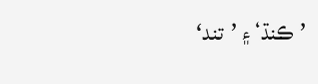’ڪنڌ‘ ۽ ’تند‘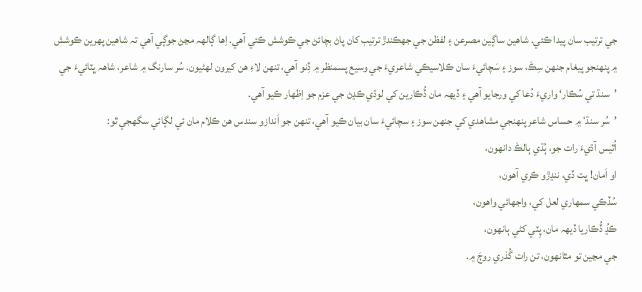جي ترتيب سان پيدا ڪئي. شاهين ساڳين مصرعن ۽ لفظن جي جهڪندڙ ترتيب کان پاڻ بچائڻ جي ڪوشش ڪئي آهي. اِها ڳالھہ مڃڻ جوڳي آهي تہ شاهين پھرين ڪوشش ۾ پنھنجو پيغام جنھن سِڪَ، سوز ۽ سَچائيءَ سان ڪلاسيڪي شاعريءَ جي وسيع پسمنظر ۾ ڏِنو آهي، تنھن لاءِ هن کيرون لھڻيون. سُر سارنگ ۾ شاعر، شاھہ ڀٽائيءَ جي ’سنڌ تي سُڪار‘ واريءَ دُعا کي ورجايو آهي ۽ ڏيھہ مان ڏُڪارين کي لوڌي ڪڍڻ جي عزم جو اِظھار ڪيو آهي.
’سُر سنڌ‘ ۾ حساس شاعر پنھنجي مشاهدي کي جنھن سوز ۽ سچائيءَ سان بيان ڪيو آهي، تنھن جو اَندازو سندس هن ڪلام مان ئي لڳائي سگهجي ٿو:
اُٿيس آڌيءَ رات جو، ٻُڌي ٻالڪَ دانھون،
او اَمان! ڀت ڏي، ننڍڙو ڪري آهون،
سُڏڪي سمھاري لعل کي، واجهائي واهون،
ڪڍُ ڏُڪاريا ڏيھہ مان، پِٽي کڻي ٻانھون،
جي مڃين تو مٿانھون، تن رات گُذري روڄَ ۾.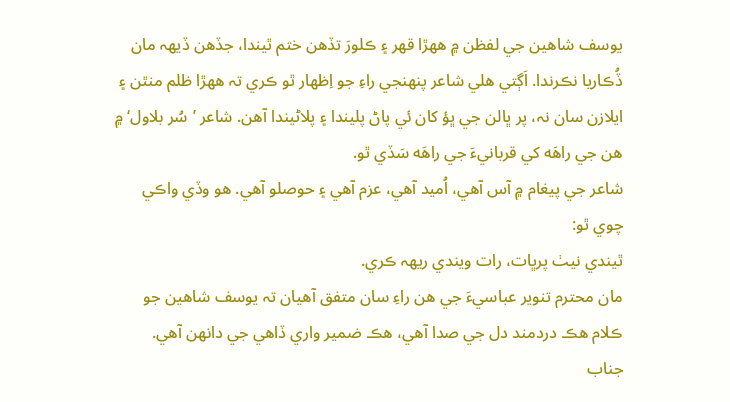يوسف شاهين جي لفظن ۾ هھڙا قھر ۽ ڪلورَ تڏهن ختم ٿيندا، جڏهن ڏيھہ مان ڏُڪاريا نڪرندا. اَڳتي هلي شاعر پنھنجي راءِ جو اِظھار ٿو ڪري تہ هھڙا ظلم منٿن ۽ ايلازن سان نہ، پر ڀالن جي ڀؤ کان ئي پاڻ پليندا ۽ پلاڻيندا آهن. شاعر ’سُر بلاول‘ ۾ هن جي راهَه کي قربانيءَ جي راهَه سَڏي ٿو.
شاعر جي پيغام ۾ آس آهي، اُميد آهي، عزم آهي ۽ حوصلو آهي. هو وڏي واڪي چوي ٿو:
ٿيندي نيٺ پرڀات، رات ويندي ريھہ ڪري.
مان محترم تنوير عباسيءَ جي هن راءِ سان متفق آهيان تہ يوسف شاهين جو ڪلام هڪ دردمند دل جي صدا آهي، هڪ ضمير واري ڏاهي جي دانھن آهي.
جناب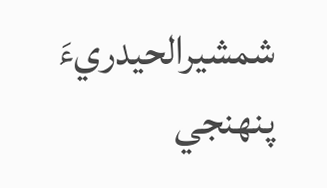شمشيرالحيدريءَ پنھنجي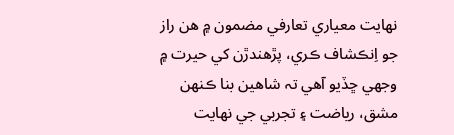نھايت معياري تعارفي مضمون ۾ هن راز جو اِنڪشاف ڪري، پڙهندڙن کي حيرت ۾ وجهي ڇڏيو آهي تہ شاهين بنا ڪنھن مشق، رياضت ۽ تجربي جي نھايت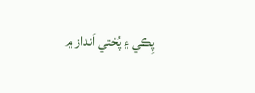پِڪي ۽ پُختي اَنداز ۾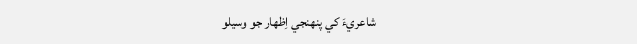شاعريءَ کي پنھنجي اِظھار جو وسيلو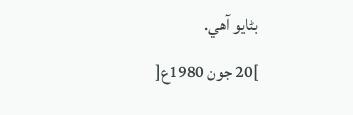بڻايو آهي.
]20 جون 1980ع[